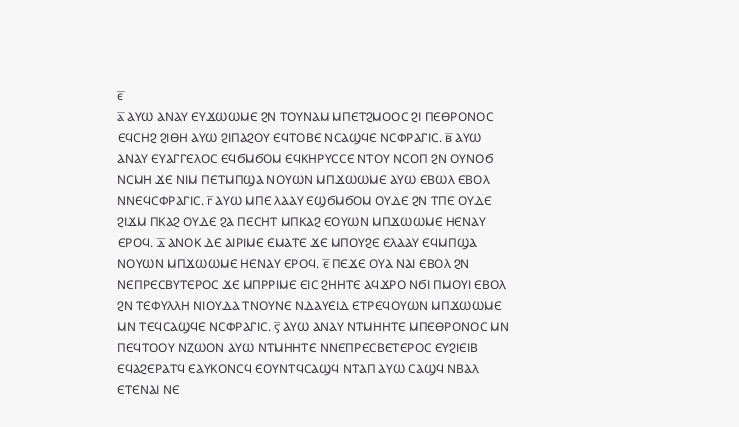ⲉ̅
ⲁ̅ ⲀⲨⲰ ⲀⲚⲀⲨ ⲈⲨϪⲰⲰⲘⲈ ϨⲚ ⲦⲞⲨⲚⲀⲘ ⲘⲠⲈⲦϨⲘⲞⲞⲤ ϨⲒ ⲠⲈⲐⲢⲞⲚⲞⲤ ⲈϤⲤⲎϨ ϨⲒⲐⲎ ⲀⲨⲰ ϨⲒⲠⲀϨⲞⲨ ⲈϤⲦⲞⲂⲈ ⲚⲤⲀϢϤⲈ ⲚⲤⲪⲢⲀⲄⲒⲤ. ⲃ̅ ⲀⲨⲰ ⲀⲚⲀⲨ ⲈⲨⲀⲄⲄⲈⲖⲞⲤ ⲈϤϬⲘϬⲞⲘ ⲈϤⲔⲎⲢⲨⲤⲤⲈ ⲚⲦⲞⲨ ⲚⲤⲞⲠ ϨⲚ ⲞⲨⲚⲞϬ ⲚⲤⲘⲎ ϪⲈ ⲚⲒⲘ ⲠⲈⲦⲘⲠϢⲀ ⲚⲞⲨⲰⲚ ⲘⲠϪⲰⲰⲘⲈ ⲀⲨⲰ ⲈⲂⲰⲖ ⲈⲂⲞⲖ ⲚⲚⲈϤⲤⲪⲢⲀⲄⲒⲤ. ⲅ̅ ⲀⲨⲰ ⲘⲠⲈ ⲖⲀⲀⲨ ⲈϢϬⲘϬⲞⲘ ⲞⲨⲆⲈ ϨⲚ ⲦⲠⲈ ⲞⲨⲆⲈ ϨⲒϪⲘ ⲠⲔⲀϨ ⲞⲨⲆⲈ ϨⲀ ⲠⲈⲤⲎⲦ ⲘⲠⲔⲀϨ ⲈⲞⲨⲰⲚ ⲘⲠϪⲰⲰⲘⲈ ⲎⲈⲚⲀⲨ ⲈⲢⲞϤ. ⲇ̅ ⲀⲚⲞⲔ ⲆⲈ ⲀⲒⲢⲒⲘⲈ ⲈⲘⲀⲦⲈ ϪⲈ ⲘⲠⲞⲨϨⲈ ⲈⲖⲀⲀⲨ ⲈϤⲘⲠϢⲀ ⲚⲞⲨⲰⲚ ⲘⲠϪⲰⲰⲘⲈ ⲎⲈⲚⲀⲨ ⲈⲢⲞϤ. ⲉ̅ ⲠⲈϪⲈ ⲞⲨⲀ ⲚⲀⲒ ⲈⲂⲞⲖ ϨⲚ ⲚⲈⲠⲢⲈⲤⲂⲨⲦⲈⲢⲞⲤ ϪⲈ ⲘⲠⲢⲢⲒⲘⲈ ⲈⲒⲤ ϨⲎⲎⲦⲈ ⲀϤϪⲢⲞ ⲚϬⲒ ⲠⲘⲞⲨⲒ ⲈⲂⲞⲖ ϨⲚ ⲦⲈⲪⲨⲖⲖⲎ ⲚⲒⲞⲨⲆⲀ ⲦⲚⲞⲨⲚⲈ ⲚⲆⲀⲨⲈⲒⲆ ⲈⲦⲢⲈϤⲞⲨⲰⲚ ⲘⲠϪⲰⲰⲘⲈ ⲘⲚ ⲦⲈϤⲤⲀϢϤⲈ ⲚⲤⲪⲢⲀⲄⲒⲤ. ⲋ̅ ⲀⲨⲰ ⲀⲚⲀⲨ ⲚⲦⲘⲎⲎⲦⲈ ⲘⲠⲈⲐⲢⲞⲚⲞⲤ ⲘⲚ ⲠⲈϤⲦⲞⲞⲨ ⲚⲌⲰⲞⲚ ⲀⲨⲰ ⲚⲦⲘⲎⲎⲦⲈ ⲚⲚⲈⲠⲢⲈⲤⲂⲈⲦⲈⲢⲞⲤ ⲈⲨϨⲒⲈⲒⲂ ⲈϤⲀϨⲈⲢⲀⲦϤ ⲈⲀⲨⲔⲞⲚⲤϤ ⲈⲞⲨⲚⲦϤⲤⲀϢϤ ⲚⲦⲀⲠ ⲀⲨⲰ ⲤⲀϢϤ ⲚⲂⲀⲖ ⲈⲦⲈⲚⲀⲒ ⲚⲈ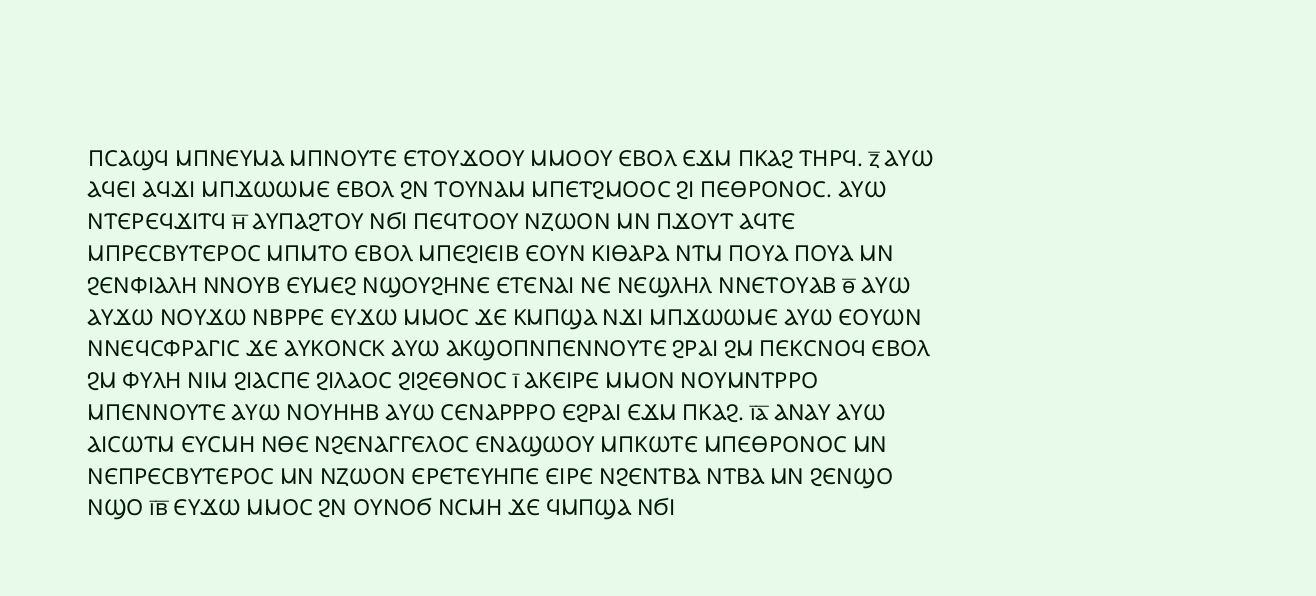ⲠⲤⲀϢϤ ⲘⲠⲚⲈⲨⲘⲀ ⲘⲠⲚⲞⲨⲦⲈ ⲈⲦⲞⲨϪⲞⲞⲨ ⲘⲘⲞⲞⲨ ⲈⲂⲞⲖ ⲈϪⲘ ⲠⲔⲀϨ ⲦⲎⲢϤ. ⲍ̅ ⲀⲨⲰ ⲀϤⲈⲒ ⲀϤϪⲒ ⲘⲠϪⲰⲰⲘⲈ ⲈⲂⲞⲖ ϨⲚ ⲦⲞⲨⲚⲀⲘ ⲘⲠⲈⲦϨⲘⲞⲞⲤ ϨⲒ ⲠⲈⲐⲢⲞⲚⲞⲤ. ⲀⲨⲰ ⲚⲦⲈⲢⲈϤϪⲒⲦϤ ⲏ̅ ⲀⲨⲠⲀϨⲦⲞⲨ ⲚϬⲒ ⲠⲈϤⲦⲞⲞⲨ ⲚⲌⲰⲞⲚ ⲘⲚ ⲠϪⲞⲨⲦ ⲀϤⲦⲈ ⲘⲠⲢⲈⲤⲂⲨⲦⲈⲢⲞⲤ ⲘⲠⲘⲦⲞ ⲈⲂⲞⲖ ⲘⲠⲈϨⲒⲈⲒⲂ ⲈⲞⲨⲚ ⲔⲒⲐⲀⲢⲀ ⲚⲦⲘ ⲠⲞⲨⲀ ⲠⲞⲨⲀ ⲘⲚ ϨⲈⲚⲪⲒⲀⲖⲎ ⲚⲚⲞⲨⲂ ⲈⲨⲘⲈϨ ⲚϢⲞⲨϨⲎⲚⲈ ⲈⲦⲈⲚⲀⲒ ⲚⲈ ⲚⲈϢⲖⲎⲖ ⲚⲚⲈⲦⲞⲨⲀⲂ ⲑ̅ ⲀⲨⲰ ⲀⲨϪⲰ ⲚⲞⲨϪⲰ ⲚⲂⲢⲢⲈ ⲈⲨϪⲰ ⲘⲘⲞⲤ ϪⲈ ⲔⲘⲠϢⲀ ⲚϪⲒ ⲘⲠϪⲰⲰⲘⲈ ⲀⲨⲰ ⲈⲞⲨⲰⲚ ⲚⲚⲈϤⲤⲪⲢⲀⲄⲒⲤ ϪⲈ ⲀⲨⲔⲞⲚⲤⲔ ⲀⲨⲰ ⲀⲔϢⲞⲠⲚⲠⲈⲚⲚⲞⲨⲦⲈ ϨⲢⲀⲒ ϨⲘ ⲠⲈⲔⲤⲚⲞϤ ⲈⲂⲞⲖ ϨⲘ ⲪⲨⲖⲎ ⲚⲒⲘ ϨⲒⲀⲤⲠⲈ ϨⲒⲖⲀⲞⲤ ϨⲒϨⲈⲐⲚⲞⲤ ⲓ̅ ⲀⲔⲈⲒⲢⲈ ⲘⲘⲞⲚ ⲚⲞⲨⲘⲚⲦⲢⲢⲞ ⲘⲠⲈⲚⲚⲞⲨⲦⲈ ⲀⲨⲰ ⲚⲞⲨⲎⲎⲂ ⲀⲨⲰ ⲤⲈⲚⲀⲢⲢⲢⲞ ⲈϨⲢⲀⲒ ⲈϪⲘ ⲠⲔⲀϨ. ⲓ̅ⲁ̅ ⲀⲚⲀⲨ ⲀⲨⲰ ⲀⲒⲤⲰⲦⲘ ⲈⲨⲤⲘⲎ ⲚⲐⲈ ⲚϨⲈⲚⲀⲄⲄⲈⲖⲞⲤ ⲈⲚⲀϢⲰⲞⲨ ⲘⲠⲔⲰⲦⲈ ⲘⲠⲈⲐⲢⲞⲚⲞⲤ ⲘⲚ ⲚⲈⲠⲢⲈⲤⲂⲨⲦⲈⲢⲞⲤ ⲘⲚ ⲚⲌⲰⲞⲚ ⲈⲢⲈⲦⲈⲨⲎⲠⲈ ⲈⲒⲢⲈ ⲚϨⲈⲚⲦⲂⲀ ⲚⲦⲂⲀ ⲘⲚ ϨⲈⲚϢⲞ ⲚϢⲞ ⲓ̅ⲃ̅ ⲈⲨϪⲰ ⲘⲘⲞⲤ ϨⲚ ⲞⲨⲚⲞϬ ⲚⲤⲘⲎ ϪⲈ ϤⲘⲠϢⲀ ⲚϬⲒ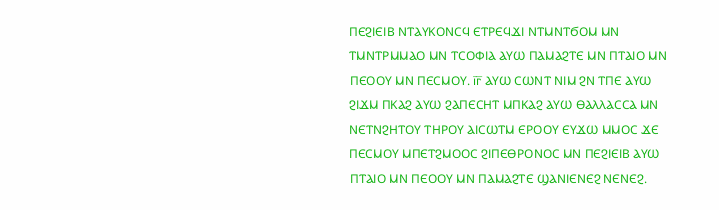ⲠⲈϨⲒⲈⲒⲂ ⲚⲦⲀⲨⲔⲞⲚⲤϤ ⲈⲦⲢⲈϤϪⲒ ⲚⲦⲘⲚⲦϬⲞⲘ ⲘⲚ ⲦⲘⲚⲦⲢⲘⲘⲀⲞ ⲘⲚ ⲦⲤⲞⲪⲒⲀ ⲀⲨⲰ ⲠⲀⲘⲀϨⲦⲈ ⲘⲚ ⲠⲦⲀⲒⲞ ⲘⲚ ⲠⲈⲞⲞⲨ ⲘⲚ ⲠⲈⲤⲘⲞⲨ. ⲓ̅ⲅ̅ ⲀⲨⲰ ⲤⲰⲚⲦ ⲚⲒⲘ ϨⲚ ⲦⲠⲈ ⲀⲨⲰ ϨⲒϪⲘ ⲠⲔⲀϨ ⲀⲨⲰ ϨⲀⲠⲈⲤⲎⲦ ⲘⲠⲔⲀϨ ⲀⲨⲰ ⲐⲀⲖⲖⲀⲤⲤⲀ ⲘⲚ ⲚⲈⲦⲚϨⲎⲦⲞⲨ ⲦⲎⲢⲞⲨ ⲀⲒⲤⲰⲦⲘ ⲈⲢⲞⲞⲨ ⲈⲨϪⲰ ⲘⲘⲞⲤ ϪⲈ ⲠⲈⲤⲘⲞⲨ ⲘⲠⲈⲦϨⲘⲞⲞⲤ ϨⲒⲠⲈⲐⲢⲞⲚⲞⲤ ⲘⲚ ⲠⲈϨⲒⲈⲒⲂ ⲀⲨⲰ ⲠⲦⲀⲒⲞ ⲘⲚ ⲠⲈⲞⲞⲨ ⲘⲚ ⲠⲀⲘⲀϨⲦⲈ ϢⲀⲚⲒⲈⲚⲈϨ ⲚⲈⲚⲈϨ.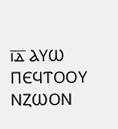ⲓ̅ⲇ̅ ⲀⲨⲰ ⲠⲈϤⲦⲞⲞⲨ ⲚⲌⲰⲞⲚ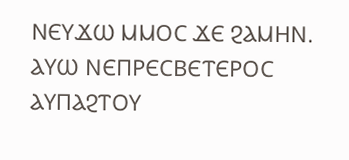ⲚⲈⲨϪⲰ ⲘⲘⲞⲤ ϪⲈ ϨⲀⲘⲎⲚ. ⲀⲨⲰ ⲚⲈⲠⲢⲈⲤⲂⲈⲦⲈⲢⲞⲤ ⲀⲨⲠⲀϨⲦⲞⲨ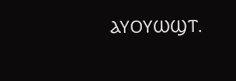ⲀⲨⲞⲨⲰϢⲦ.